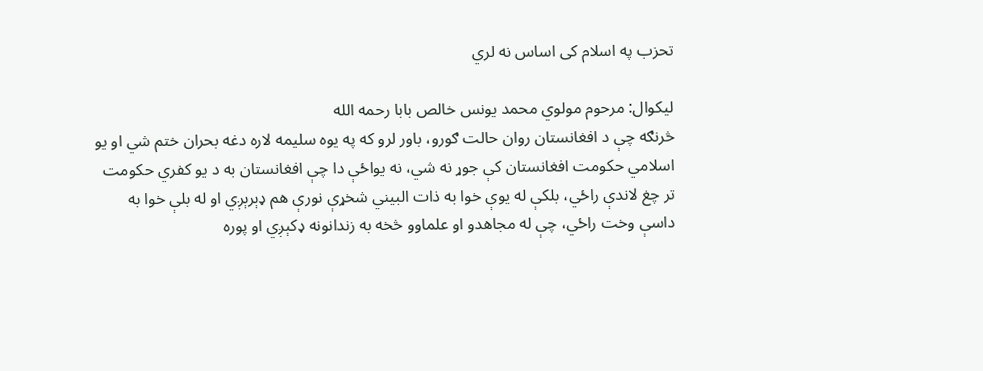تحزب په اسلام کی اساس نه لري

لیکوال: مرحوم مولوي محمد یونس خالص بابا رحمه الله
څرنګه چې د افغانستان روان حالت ګورو، باور لرو که په یوه سلیمه لاره دغه بحران ختم شي او یو اسلامي حکومت افغانستان کې جوړ نه شي، نه یواځې دا چې افغانستان به د یو کفري حکومت تر چغ لاندې راځي، بلکې له یوې خوا به ذات البیني شخړې نورې هم ډېرېږي او له بلې خوا به داسې وخت راځي، چې له مجاهدو او علماوو څخه به زندانونه ډکېږي او پوره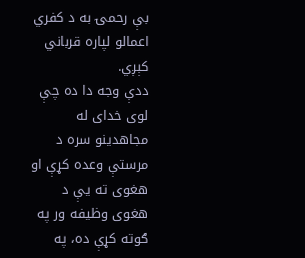بې رحمۍ به د کفري اعمالو لپاره قرباني کېږي.
ددې وجه دا ده چې لوی خدای له مجاهدینو سره د مرستې وعده کړې او هغوی ته یې د هغوی وظیفه ور په ګوته کړې ده، په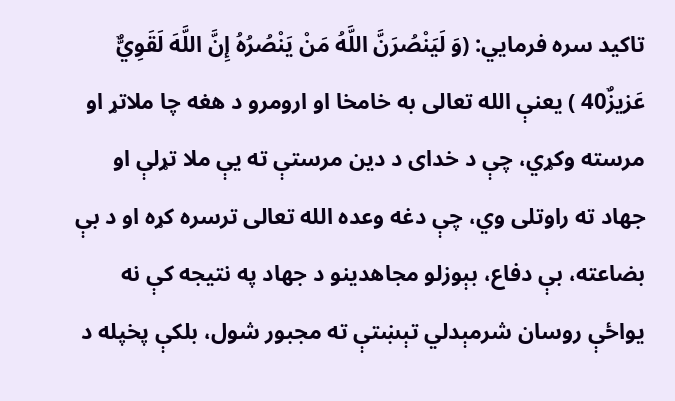تاکید سره فرمایي: (وَ لَيَنْصُرَنَّ اللَّهُ مَنْ يَنْصُرُهُ إِنَّ اللَّهَ لَقَوِيٌّ عَزيزٌ40 ) یعنې الله تعالی به خامخا او ارومرو د هغه چا ملاتړ او مرسته وکړي، چې د خدای د دین مرستې ته یې ملا تړلې او جهاد ته راوتلی وي، چې دغه وعده الله تعالی ترسره کړه او د بې بضاعته، بې دفاع، بېوزلو مجاهدینو د جهاد په نتیجه کې نه یواځې روسان شرمېدلي تېښتې ته مجبور شول، بلکې پخپله د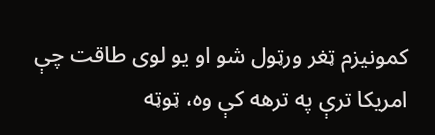کمونیزم ټغر ورټول شو او یو لوی طاقت چې امریکا ترې په ترهه کې وه، ټوټه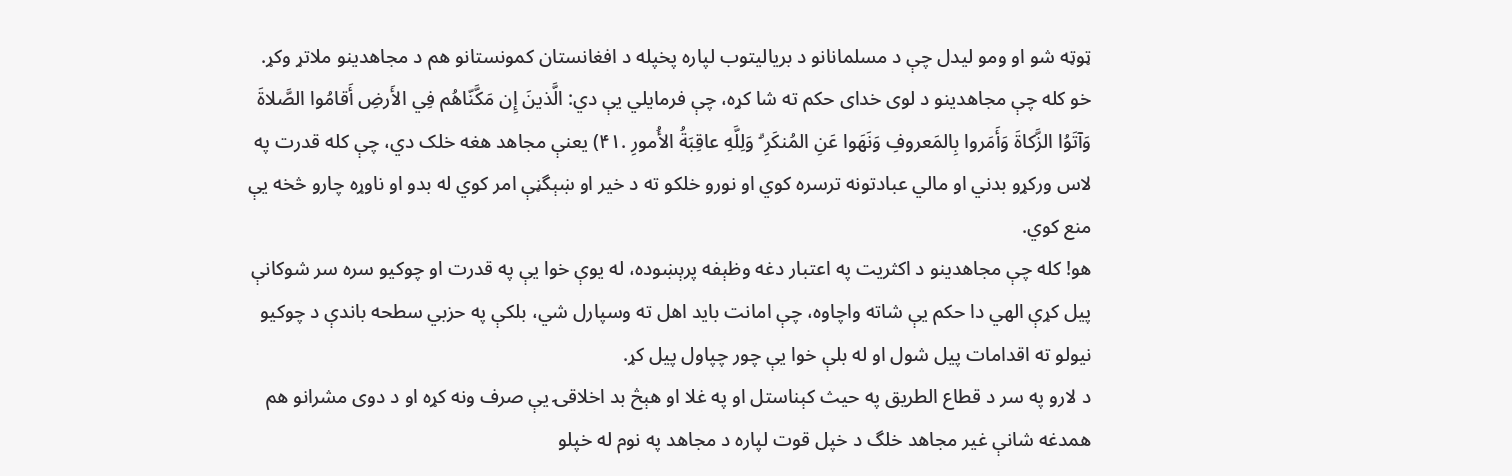ټوټه شو او ومو لیدل چې د مسلمانانو د بریالیتوب لپاره پخپله د افغانستان کمونستانو هم د مجاهدینو ملاتړ وکړ.
خو کله چې مجاهدینو د لوی خدای حکم ته شا کړه، چې فرمایلي یې دي: الَّذينَ إِن مَكَّنّاهُم فِي الأَرضِ أَقامُوا الصَّلاةَ وَآتَوُا الزَّكاةَ وَأَمَروا بِالمَعروفِ وَنَهَوا عَنِ المُنكَرِ ۗ وَلِلَّهِ عاقِبَةُ الأُمورِ .۴۱) یعنې مجاهد هغه خلک دي، چې کله قدرت په لاس ورکړو بدني او مالي عبادتونه ترسره کوي او نورو خلکو ته د خیر او ښېگڼې امر کوي له بدو او ناوړه چارو څخه یې منع کوي.
هو! کله چې مجاهدینو د اکثریت په اعتبار دغه وظېفه پرېښوده، له یوې خوا یې په قدرت او چوکیو سره سر شوکانې پیل کړې الهي دا حکم یې شاته واچاوه، چې امانت باید اهل ته وسپارل شي، بلکې په حزبي سطحه باندې د چوکیو نیولو ته اقدامات پیل شول او له بلې خوا یې چور چپاول پیل کړ.
د لارو په سر د قطاع الطریق په حیث کېناستل او په غلا او هېڅ بد اخلاقۍ یې صرف ونه کړه او د دوی مشرانو هم همدغه شانې غیر مجاهد خلگ د خپل قوت لپاره د مجاهد په نوم له خپلو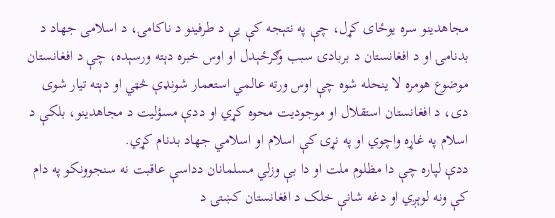مجاهدینو سره یوځای کړل، چې په نتېجه کې یې د طرفینو د ناکامۍ، د اسلامی جهاد د بدنامۍ او د افغانستان د بربادۍ سبب وګرځېدل او اوس خبره دېته ورسېده، چې د افغانستان موضوع هومره لا ینحله شوه چې اوس ورته عالمي استعمار شونډې څټي او دېته تیار شوی دی، د افغانستان استقلال او موجودیت محوه کړي او ددې مسؤلیت د مجاهدینو، بلکې د اسلام په غاړه واچوي او په نړۍ کې اسلام او اسلامي جهاد بدنام کړي.
ددې لپاره چې دا مظلوم ملت او دا بې وزلي مسلمانان دداسې عاقبت نه سنجوونکو په دام کې ونه لوېږي او دغه شانې خلک د افغانستان کښتۍ د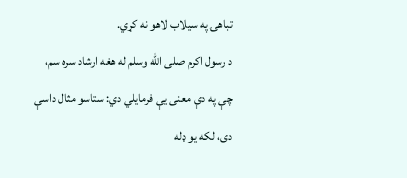تباهۍ په سیلاب لاهو نه کړي.
د رسول اکرم صلی الله وسلم له هغه ارشاد سره سم، چې په دې معنی یې فرمایلي دي: ستاسو مثال داسې دی، لکه یو ډله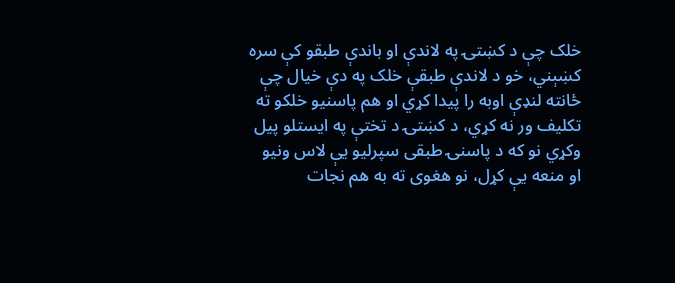خلک چې د کښتۍ په لاندې او باندې طبقو کې سره کښېني، خو د لاندې طبقې خلک په دې خیال چې ځانته لنډې اوبه را پیدا کړي او هم پاسنیو خلکو ته تکلیف ور نه کړي، د کښتۍ د تختې په ایستلو پیل وکړي نو که د پاسنۍ طبقی سپرلیو یې لاس ونیو او منعه یې کړل، نو هغوی ته به هم نجات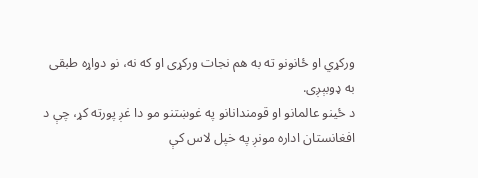ورکړي او ځانونو ته به هم نجات ورکړی او که نه، نو دواړه طبقی به ډوبېږی.
د ځینو عالمانو او قومندانانو په غوښتنو مو دا غږ پورته کړ، چې د افغانستان اداره مونږ په خپل لاس کې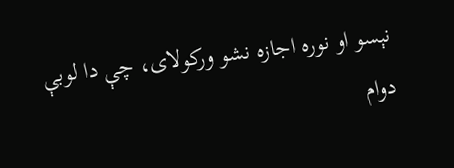نېسو او نوره اجازه نشو ورکولای، چې دا لوبې دوام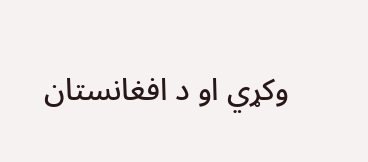وکړي او د افغانستان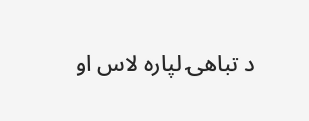د تباهۍ لپاره لاس او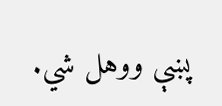پښې ووهل شي.